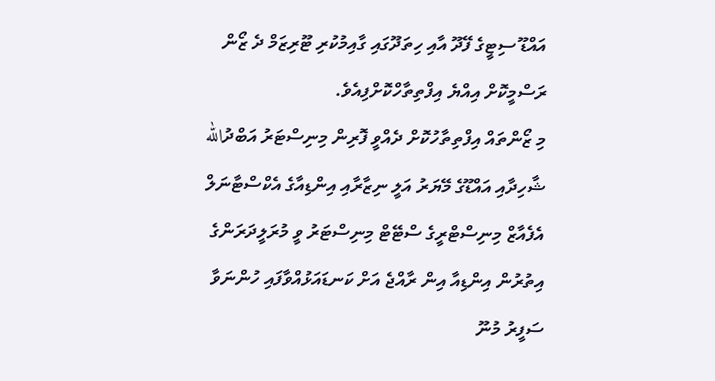އައްޑޫ ސިޓީގެ ފޭދޫ އާއި ހިތަދޫގައި ގާއިމުކުރި ޓޫރިޒަމް ދެ ޒޯން ރަސްމީކޮށް އިއްޔެ އިފްތިތާހްކޮށްފިއެވެ.
މި ޒޯންތައް އިފްތިތާހުކޮށް ދެއްވީ ފޮރިން މިނިސްޓަރު އަބްދުالله ޝާހިދާއި އައްޑޫގެ މޭޔަރު އަލީ ނިޒާރާއި އިންޑިއާގެ އެކްސްޓާނަލް އެފެއާޒް މިނިސްޓްރީގެ ސްޓޭޓް މިނިސްޓަރު ވީ މުރަލީދަރަންގެ އިތުރުން އިންޑިއާ އިން ރާއްޖެ އަށް ކަނޑައަޅުއްވާފައި ހުންނަވާ ސަފީރު މުނޫ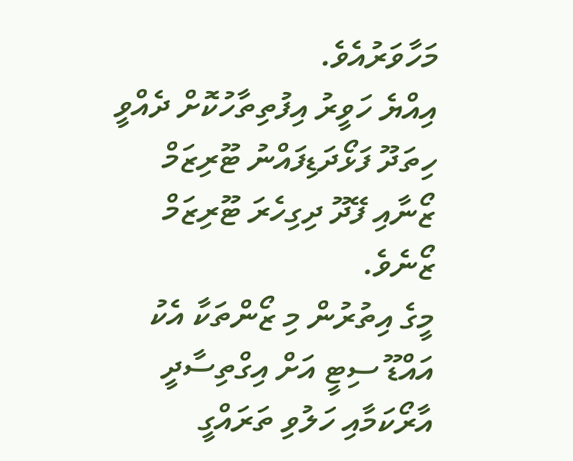މަހާވަރުއެވެ.
އިއްޔެ ހަވީރު އިފުތިތާހުކޮށް ދެއްވީ ހިތަދޫ ފަޅޯދަޑިފައްނު ޓޫރިޒަމް ޒޯނާއި ފޭދޫ ދިގިހެރަ ޓޫރިޒަމް ޒޯނެވެ.
މީގެ އިތުރުން މި ޒޯންތަކާ އެކު އައްޑޫ ސިޓީ އަށް އިގްތިސާދީ އާރޯކަމާއި ހަލުވި ތަރައްގީ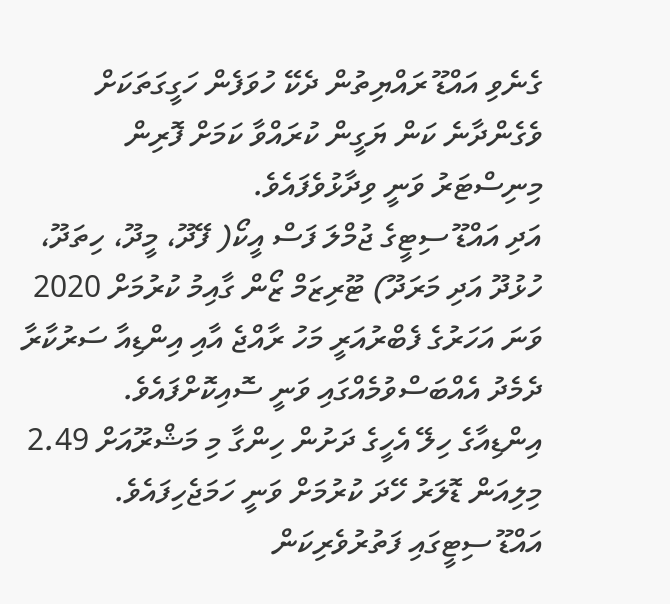ގެނެވި އައްޑޫ ރައްޔިތުން ދެކޭ ހުވަފެން ހަގީގަތަކަށް ވެގެންދާނެ ކަން ޔަގީން ކުރައްވާ ކަމަށް ފޮރިން މިނިސްޓަރު ވަނީ ވިދާޅުވެފައެވެ.
އަދި އައްޑޫ ސިޓީގެ ޖުމްލަ ފަސް އީކޯ( ފޭދޫ، މީދޫ، ހިތަދޫ، ހުޅުދޫ އަދި މަރަދޫ) ޓޫރިޒަމް ޒޯން ގާއިމު ކުރުމަށް 2020 ވަނަ އަހަރުގެ ފެބްރުއަރީ މަހު ރާއްޖެ އާއި އިންޑިއާ ސަރުކާރާ ދެމެދު އެއްބަސްވުމެއްގައި ވަނީ ސޮއިކޮށްފައެވެ.
އިންޑިއާގެ ހިލޭ އެހީގެ ދަށުން ހިންގާ މި މަޝްރޫއަށް 2.49 މިލިއަން ޑޮލަރު ހޭދަ ކުރުމަށް ވަނީ ހަމަޖެހިފައެވެ.
އައްޑޫ ސިޓީގައި ފަތުރުވެރިކަން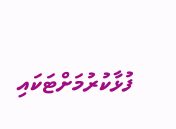ފުޅާކުރުމަށްޓަކައި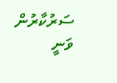ސަރުކާރުން ވަނީ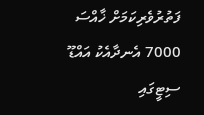ފަތުރުވެރިކަމަށް ޚާއްސަ 7000 އެނދާއެކު އައްޑޫ ސިޓީގައި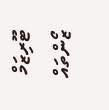ޓޫރިޒަމް ޒޯންތައް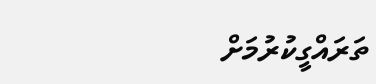ތަރައްގީކުރުމަށް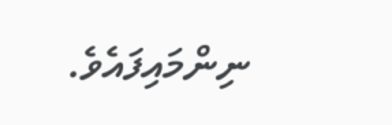ނިންމައިފައެވެ.